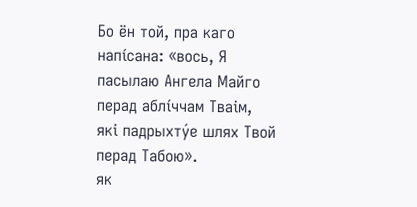Бо ён той, пра каго напíсана: «вось, Я пасылаю Ангела Майго перад аблíччам Тваім, які падрыхту́е шлях Твой перад Табою».
як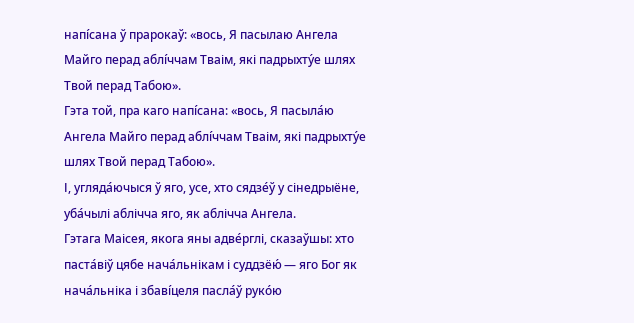напíсана ў прарокаў: «вось, Я пасылаю Ангела Майго перад аблíччам Тваім, які падрыхту́е шлях Твой перад Табою».
Гэта той, пра каго напíсана: «вось, Я пасыла́ю Ангела Майго перад аблíччам Тваім, які падрыхту́е шлях Твой перад Табою».
І, угляда́ючыся ў яго, усе, хто сядзе́ў у сінедрыёне, уба́чылі аблічча яго, як аблічча Ангела.
Гэтага Маісея, якога яны адве́рглі, сказаўшы: хто паста́віў цябе нача́льнікам і суддзёю́ — яго Бог як нача́льніка і збавíцеля пасла́ў руко́ю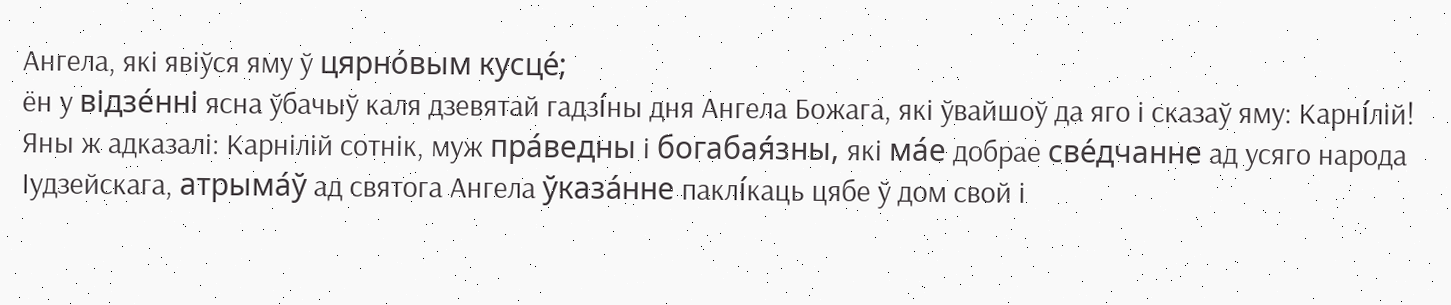Ангела, які явіўся яму ў цярно́вым кусце́;
ён у відзе́нні ясна ўбачыў каля дзевятай гадзíны дня Ангела Божага, які ўвайшоў да яго і сказаў яму: Карнíлій!
Яны ж адказалі: Карнілій сотнік, муж пра́ведны і богабая́зны, які ма́е добрае све́дчанне ад усяго народа Іудзейскага, атрыма́ў ад святога Ангела ўказа́нне паклíкаць цябе ў дом свой і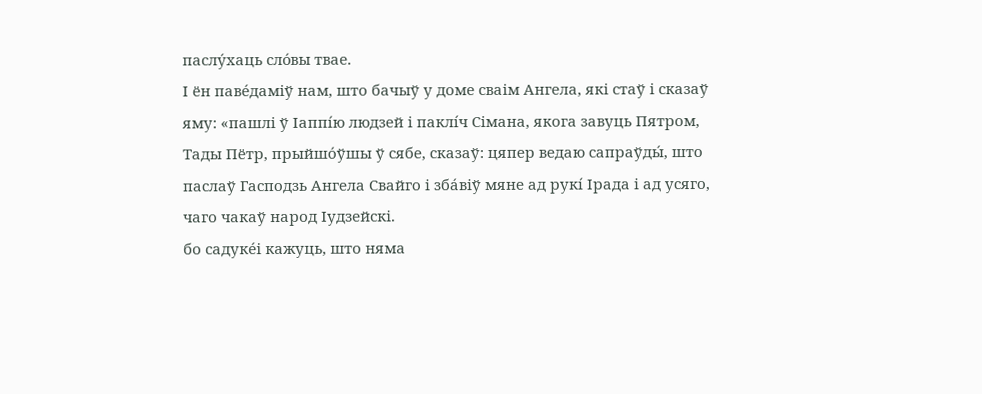паслу́хаць сло́вы твае.
І ён паве́даміў нам, што бачыў у доме сваім Ангела, які стаў і сказаў яму: «пашлі ў Іаппíю людзей і паклíч Сімана, якога завуць Пятром,
Тады Пётр, прыйшо́ўшы ў сябе, сказаў: цяпер ведаю сапраўды́, што паслаў Гасподзь Ангела Свайго і зба́віў мяне ад рукí Ірада і ад усяго, чаго чакаў народ Іудзейскі.
бо садуке́і кажуць, што няма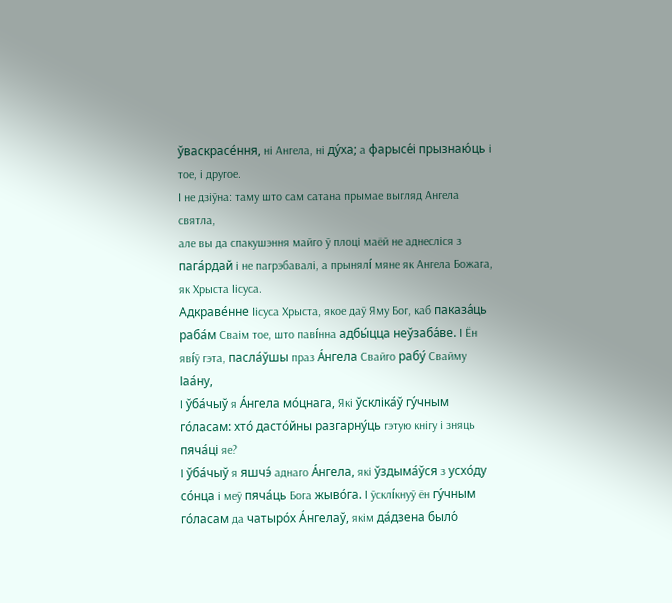ўваскрасе́ння, ні Ангела, ні ду́ха; а фарысе́і прызнаю́ць і тое, і другое.
І не дзіўна: таму што сам сатана прымае выгляд Ангела святла,
але вы да спакушэння майго ў плоці маёй не аднесліся з пага́рдай і не пагрэбавалі, а прынялí мяне як Ангела Божага, як Хрыста Іісуса.
Адкраве́нне Іісуса Хрыста, якое даў Яму Бог, каб паказа́ць раба́м Сваім тое, што павíнна адбы́цца неўзаба́ве. І Ён явíў гэта, пасла́ўшы праз А́нгела Свайго рабу́ Свайму Іаа́ну,
І ўба́чыў я А́нгела мо́цнага, Які ўскліка́ў гу́чным го́ласам: хто́ дасто́йны разгарну́ць гэтую кнігу і зняць пяча́ці яе?
І ўба́чыў я яшчэ́ аднаго А́нгела, які ўздыма́ўся з усхо́ду со́нца і меў пяча́ць Бога жыво́га. І ўсклíкнуў ён гу́чным го́ласам да чатыро́х А́нгелаў, якім да́дзена было́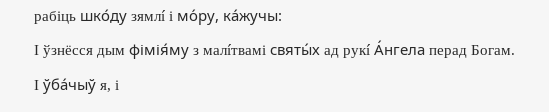рабіць шко́ду зямлí і мо́ру, ка́жучы:
І ўзнёсся дым фімія́му з малíтвамі святы́х ад рукí А́нгела перад Богам.
І ўба́чыў я, і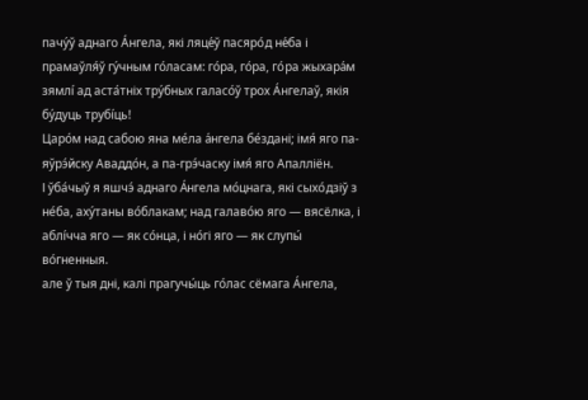пачу́ў аднаго А́нгела, які ляце́ў пасяро́д не́ба і прамаўля́ў гу́чным го́ласам: го́ра, го́ра, го́ра жыхара́м зямлí ад аста́тніх тру́бных галасо́ў трох А́нгелаў, якія бу́дуць трубíць!
Царо́м над сабою яна ме́ла а́нгела бе́здані; імя́ яго па-яўрэ́йску Аваддо́н, а па-грэ́часку імя́ яго Апалліён.
І ўба́чыў я яшчэ́ аднаго А́нгела мо́цнага, які сыхо́дзіў з не́ба, аху́таны во́блакам; над галаво́ю яго — вясёлка, і аблíчча яго — як со́нца, і но́гі яго — як слупы́ во́гненныя.
але ў тыя дні, калі прагучы́ць го́лас сёмага А́нгела,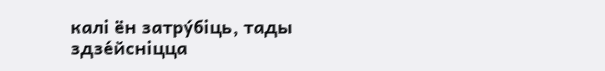калі ён затру́біць, тады здзе́йсніцца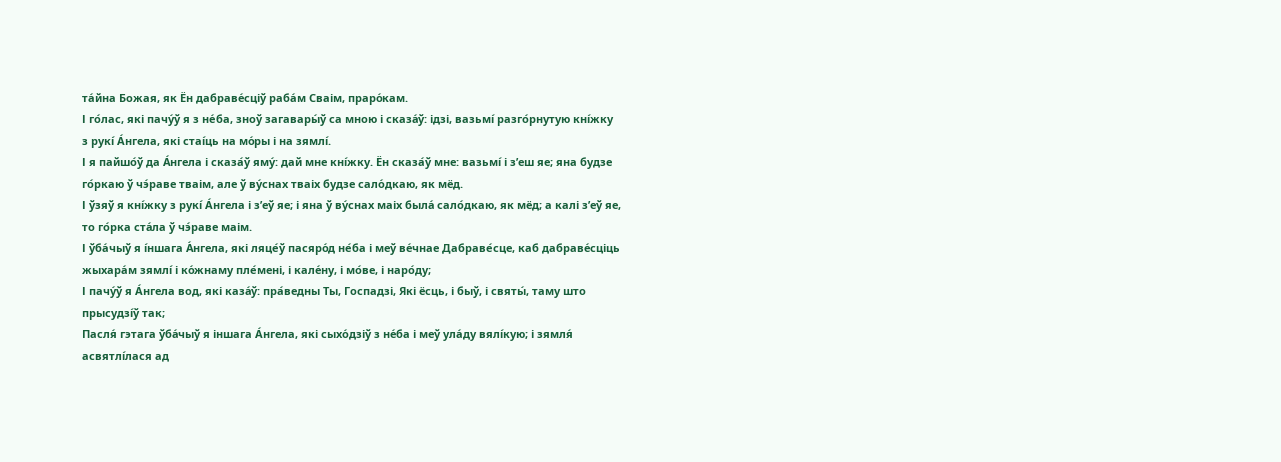та́йна Божая, як Ён дабраве́сціў раба́м Сваім, праро́кам.
І го́лас, які пачу́ў я з не́ба, зноў загавары́ў са мною і сказа́ў: ідзі, вазьмí разго́рнутую кнíжку з рукí А́нгела, які стаíць на мо́ры і на зямлí.
І я пайшо́ў да А́нгела і сказа́ў яму́: дай мне кнíжку. Ён сказа́ў мне: вазьмí і з’еш яе; яна будзе го́ркаю ў чэ́раве тваім, але ў ву́снах тваіх будзе сало́дкаю, як мёд.
І ўзяў я кнíжку з рукí А́нгела і з’еў яе; і яна ў ву́снах маіх была́ сало́дкаю, як мёд; а калі з’еў яе, то го́рка ста́ла ў чэ́раве маім.
І ўба́чыў я íншага А́нгела, які ляце́ў пасяро́д не́ба і меў ве́чнае Дабраве́сце, каб дабраве́сціць жыхара́м зямлí і ко́жнаму пле́мені, і кале́ну, і мо́ве, і наро́ду;
І пачу́ў я А́нгела вод, які каза́ў: пра́ведны Ты, Госпадзі, Які ёсць, і быў, і святы́, таму што прысудзíў так;
Пасля́ гэтага ўба́чыў я іншага А́нгела, які сыхо́дзіў з не́ба і меў ула́ду вялíкую; і зямля́ асвятлíлася ад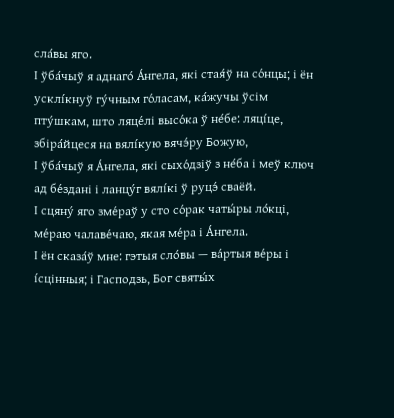сла́вы яго.
І ўба́чыў я аднаго́ А́нгела, які стая́ў на со́нцы; і ён усклíкнуў гу́чным го́ласам, ка́жучы ўсім пту́шкам, што ляце́лі высо́ка ў не́бе: ляцíце, збіра́йцеся на вялíкую вячэ́ру Божую,
І ўба́чыў я А́нгела, які сыхо́дзіў з не́ба і меў ключ ад бе́здані і ланцу́г вялíкі ў руцэ́ сваёй.
І сцяну́ яго зме́раў у сто со́рак чаты́ры ло́кці, ме́раю чалаве́чаю, якая ме́ра і А́нгела.
І ён сказа́ў мне: гэтыя сло́вы — ва́ртыя ве́ры і íсцінныя; і Гасподзь, Бог святы́х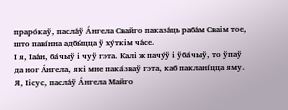праро́каў, пасла́ў А́нгела Свайго паказа́ць раба́м Сваім тое, што павíнна адбы́цца ў ху́ткім ча́се.
І я, Іаа́н, ба́чыў і чуў гэта. Калі ж пачу́ў і ўба́чыў, то ўпаў да ног А́нгела, які мне пака́зваў гэта, каб пакланíцца яму.
Я, Іісус, пасла́ў А́нгела Майго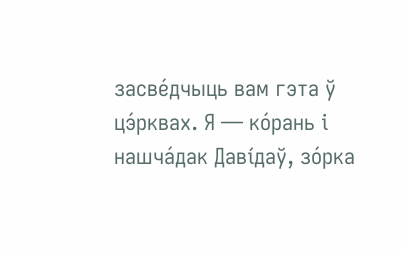засве́дчыць вам гэта ў цэ́рквах. Я — ко́рань і нашча́дак Давíдаў, зо́рка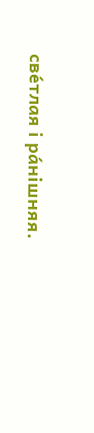све́тлая і ра́нішняя.